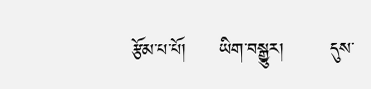རྩོམ་པ་པོ།     ཡིག་བསྒྱུར།       དུས་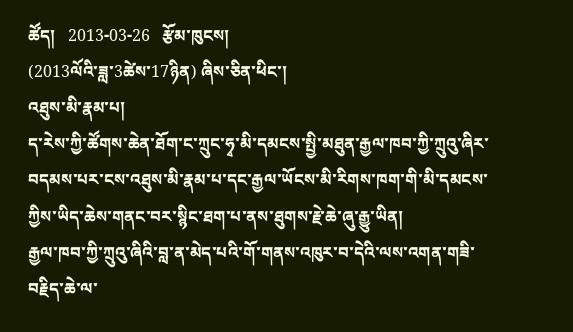ཚོད།   2013-03-26   རྩོམ་ཁུངས།
(2013ལོའི་ཟླ་3ཚེས་17ཉིན) ཞིས་ཅིན་ཕིང་།
འཐུས་མི་རྣམ་པ།
ད་རེས་ཀྱི་ཚོགས་ཆེན་ཐོག་ང་ཀྲུང་ཧྭ་མི་དམངས་སྤྱི་མཐུན་རྒྱལ་ཁབ་ཀྱི་ཀྲུའུ་ཞིར་བདམས་པར་ངས་འཐུས་མི་རྣམ་པ་དང་རྒྱལ་ཡོངས་མི་རིགས་ཁག་གི་མི་དམངས་ཀྱིས་ཡིད་ཆེས་གནང་བར་སྙིང་ཐག་པ་ནས་ཐུགས་རྗེ་ཆེ་ཞུ་རྒྱུ་ཡིན།
རྒྱལ་ཁབ་ཀྱི་ཀྲུའུ་ཞིའི་བླ་ན་མེད་པའི་གོ་གནས་འཁུར་བ་དེའི་ལས་འགན་གཟི་བརྗིད་ཆེ་ལ་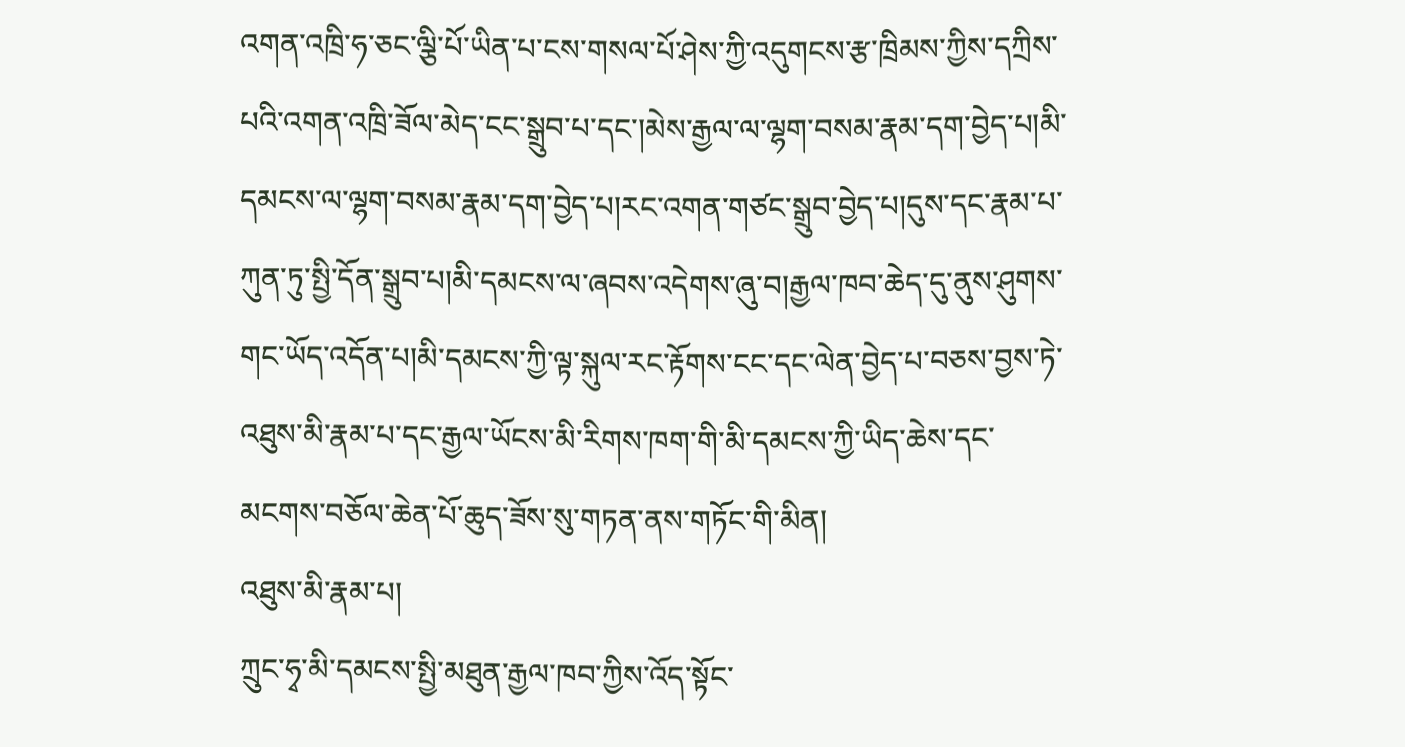འགན་འཁྲི་ཧ་ཅང་ལྕི་པོ་ཡིན་པ་ངས་གསལ་པོ་ཤེས་ཀྱི་འདུགངས་རྩ་ཁྲིམས་ཀྱིས་དཀྲིས་པའི་འགན་འཁྲི་ཟོལ་མེད་ངང་སྒྲུབ་པ་དང་།མེས་རྒྱལ་ལ་ལྷག་བསམ་རྣམ་དག་བྱེད་པ།མི་དམངས་ལ་ལྷག་བསམ་རྣམ་དག་བྱེད་པ།རང་འགན་གཙང་སྒྲུབ་བྱེད་པ།དུས་དང་རྣམ་པ་ཀུན་ཏུ་སྤྱི་དོན་སྒྲུབ་པ།མི་དམངས་ལ་ཞབས་འདེགས་ཞུ་བ།རྒྱལ་ཁབ་ཆེད་དུ་ནུས་ཤུགས་གང་ཡོད་འདོན་པ།མི་དམངས་ཀྱི་ལྟ་སྐུལ་རང་རྟོགས་ངང་དང་ལེན་བྱེད་པ་བཅས་བྱས་ཏེ་འཐུས་མི་རྣམ་པ་དང་རྒྱལ་ཡོངས་མི་རིགས་ཁག་གི་མི་དམངས་ཀྱི་ཡིད་ཆེས་དང་མངགས་བཅོལ་ཆེན་པོ་ཆུད་ཟོས་སུ་གཏན་ནས་གཏོང་གི་མིན།
འཐུས་མི་རྣམ་པ།
ཀྲུང་ཧྭ་མི་དམངས་སྤྱི་མཐུན་རྒྱལ་ཁབ་ཀྱིས་འོད་སྟོང་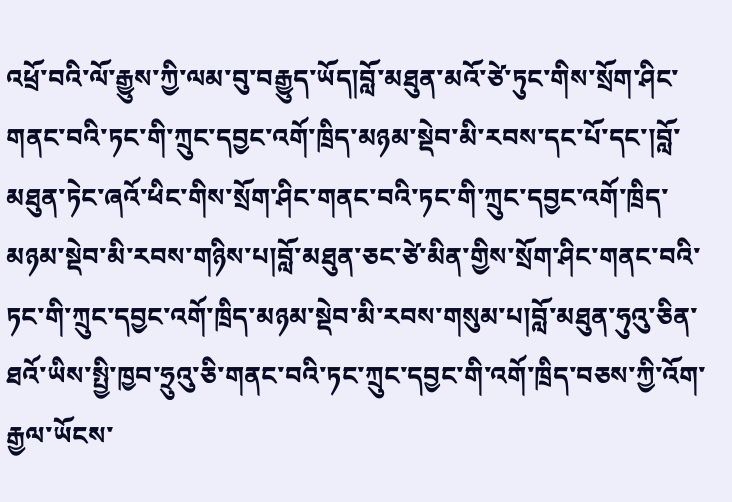འཕྲོ་བའི་ལོ་རྒྱུས་ཀྱི་ལམ་བུ་བརྒྱུད་ཡོད།བློ་མཐུན་མའོ་ཙེ་ཏུང་གིས་སྲོག་ཤིང་གནང་བའི་ཏང་གི་ཀྲུང་དབྱང་འགོ་ཁྲིད་མཉམ་སྡེབ་མི་རབས་དང་པོ་དང་།བློ་མཐུན་ཏེང་ཞའོ་ཕིང་གིས་སྲོག་ཤིང་གནང་བའི་ཏང་གི་ཀྲུང་དབྱང་འགོ་ཁྲིད་མཉམ་སྡེབ་མི་རབས་གཉིས་པ།བློ་མཐུན་ཅང་ཙེ་མིན་གྱིས་སྲོག་ཤིང་གནང་བའི་ཏང་གི་ཀྲུང་དབྱང་འགོ་ཁྲིད་མཉམ་སྡེབ་མི་རབས་གསུམ་པ།བློ་མཐུན་ཧུའུ་ཅིན་ཐའོ་ཡིས་སྤྱི་ཁྱབ་ཧྲུའུ་ཅི་གནང་བའི་ཏང་ཀྲུང་དབྱང་གི་འགོ་ཁྲིད་བཅས་ཀྱི་འོག་རྒྱལ་ཡོངས་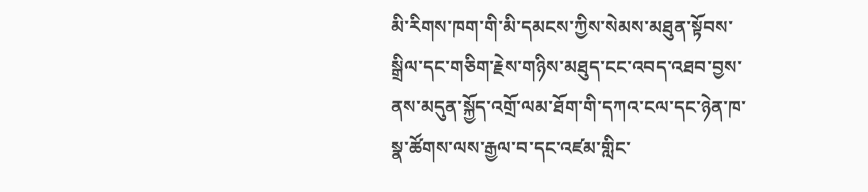མི་རིགས་ཁག་གི་མི་དམངས་ཀྱིས་སེམས་མཐུན་སྟོབས་སྒྲིལ་དང་གཅིག་རྗེས་གཉིས་མཐུད་ངང་འབད་འཐབ་བྱས་ནས་མདུན་སྐྱོད་འགྲོ་ལམ་ཐོག་གི་དཀའ་ངལ་དང་ཉེན་ཁ་སྣ་ཚོགས་ལས་རྒྱལ་བ་དང་འཛམ་གླིང་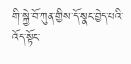གི་སྐྱེ་བོ་ཀུན་གྱིས་དོ་སྣང་བྱེད་པའི་འོད་སྟོང་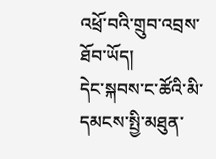འཕྲོ་བའི་གྲུབ་འབྲས་ཐོབ་ཡོད།
དེང་སྐབས་ང་ཚོའི་མི་དམངས་སྤྱི་མཐུན་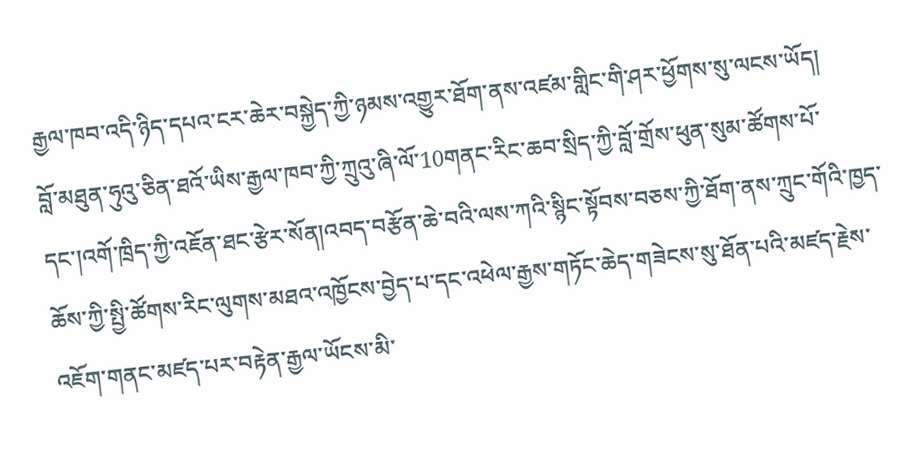རྒྱལ་ཁབ་འདི་ཉིད་དཔའ་ངར་ཆེར་བསྐྱེད་ཀྱི་ཉམས་འགྱུར་ཐོག་ནས་འཛམ་གླིང་གི་ཤར་ཕྱོགས་སུ་ལངས་ཡོད།
བློ་མཐུན་ཧུའུ་ཅིན་ཐའོ་ཡིས་རྒྱལ་ཁབ་ཀྱི་ཀྲུའུ་ཞི་ལོ་10གནང་རིང་ཆབ་སྲིད་ཀྱི་བློ་གྲོས་ཕུན་སུམ་ཚོགས་པོ་དང་།འགོ་ཁྲིད་ཀྱི་འཇོན་ཐང་རྩེར་སོན།འབད་བརྩོན་ཆེ་བའི་ལས་ཀའི་སྙིང་སྟོབས་བཅས་ཀྱི་ཐོག་ནས་ཀྲུང་གོའི་ཁྱད་ཆོས་ཀྱི་སྤྱི་ཚོགས་རིང་ལུགས་མཐའ་འཁྱོངས་བྱེད་པ་དང་འཕེལ་རྒྱས་གཏོང་ཆེད་གཟེངས་སུ་ཐོན་པའི་མཛད་རྗེས་འཇོག་གནང་མཛད་པར་བརྟེན་རྒྱལ་ཡོངས་མི་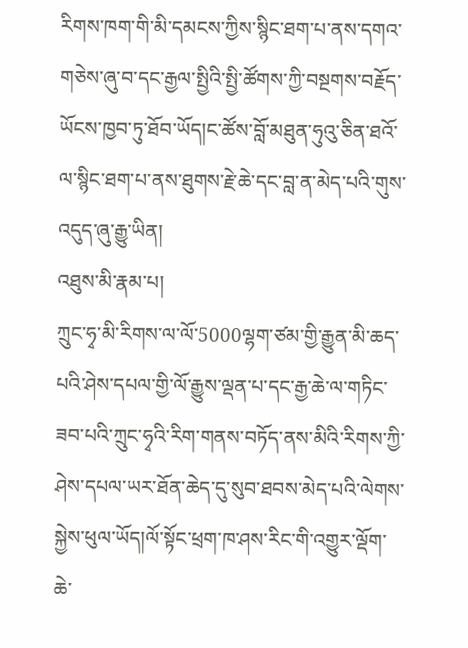རིགས་ཁག་གི་མི་དམངས་ཀྱིས་སྙིང་ཐག་པ་ནས་དགའ་གཅེས་ཞུ་བ་དང་རྒྱལ་སྤྱིའི་སྤྱི་ཚོགས་ཀྱི་བསྔགས་བརྗོད་ཡོངས་ཁྱབ་ཏུ་ཐོབ་ཡོད།ང་ཚོས་བློ་མཐུན་ཧུའུ་ཅིན་ཐའོ་ལ་སྙིང་ཐག་པ་ནས་ཐུགས་རྗེ་ཆེ་དང་བླ་ན་མེད་པའི་གུས་འདུད་ཞུ་རྒྱུ་ཡིན།
འཐུས་མི་རྣམ་པ།
ཀྲུང་ཧྭ་མི་རིགས་ལ་ལོ་5000ལྷག་ཙམ་གྱི་རྒྱུན་མི་ཆད་པའི་ཤེས་དཔལ་གྱི་ལོ་རྒྱུས་ལྡན་པ་དང་རྒྱ་ཆེ་ལ་གཏིང་ཟབ་པའི་ཀྲུང་ཧྭའི་རིག་གནས་བཏོད་ནས་མིའི་རིགས་ཀྱི་ཤེས་དཔལ་ཡར་ཐོན་ཆེད་དུ་སུབ་ཐབས་མེད་པའི་ལེགས་སྐྱེས་ཕུལ་ཡོད།ལོ་སྟོང་ཕྲག་ཁ་ཤས་རིང་གི་འགྱུར་ལྡོག་ཆེ་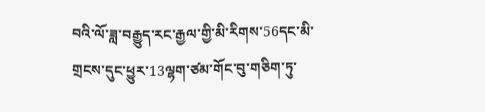བའི་ལོ་ཟླ་བརྒྱུད་རང་རྒྱལ་གྱི་མི་རིགས་56དང་མི་གྲངས་དུང་ཕྱུར་13ལྷག་ཙམ་གོང་བུ་གཅིག་ཏུ་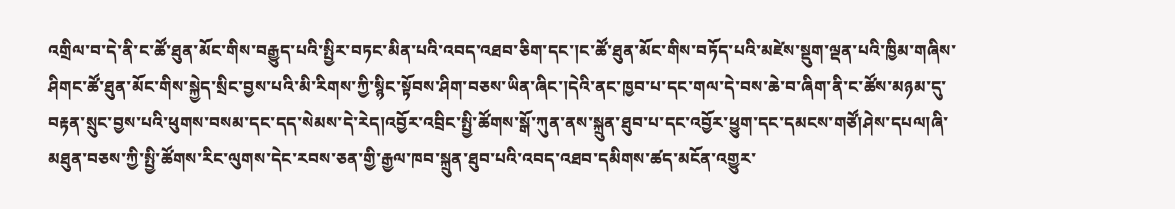འགྲིལ་བ་དེ་ནི་ང་ཚོ་ཐུན་མོང་གིས་བརྒྱུད་པའི་སྤྱིར་བཏང་མིན་པའི་འབད་འཐབ་ཅིག་དང་།ང་ཚོ་ཐུན་མོང་གིས་བཏོད་པའི་མཛེས་སྡུག་ལྡན་པའི་ཁྱིམ་གཞིས་ཤིགང་ཚོ་ཐུན་མོང་གིས་སྐྱེད་སྲིང་བྱས་པའི་མི་རིགས་ཀྱི་སྙིང་སྟོབས་ཤིག་བཅས་ཡིན་ཞིང་།དེའི་ནང་ཁྱབ་པ་དང་གལ་དེ་བས་ཆེ་བ་ཞིག་ནི་ང་ཚོས་མཉམ་དུ་བརྟན་སྲུང་བྱས་པའི་ཕུགས་བསམ་དང་དད་སེམས་དེ་རེད།འབྱོར་འབྲིང་སྤྱི་ཚོགས་སྒོ་ཀུན་ནས་སྐྲུན་ཐུབ་པ་དང་འབྱོར་ཕྱུག་དང་དམངས་གཙོ།ཤེས་དཔལ།ཞི་མཐུན་བཅས་ཀྱི་སྤྱི་ཚོགས་རིང་ལུགས་དེང་རབས་ཅན་གྱི་རྒྱལ་ཁབ་སྐྲུན་ཐུབ་པའི་འབད་འཐབ་དམིགས་ཚད་མངོན་འགྱུར་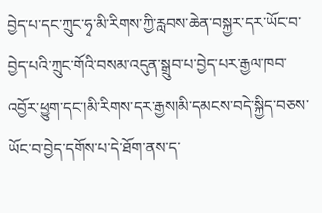བྱེད་པ་དང་ཀྲུང་ཧྭ་མི་རིགས་ཀྱི་རླབས་ཆེན་བསྐྱར་དར་ཡོང་བ་བྱེད་པའི་ཀྲུང་གོའི་བསམ་འདུན་སྒྲུབ་པ་བྱེད་པར་རྒྱལ་ཁབ་འབྱོར་ཕྱུག་དང་།མི་རིགས་དར་རྒྱས།མི་དམངས་བདེ་སྐྱིད་བཅས་ཡོང་བ་བྱེད་དགོས་པ་དེ་ཐོག་ནས་ད་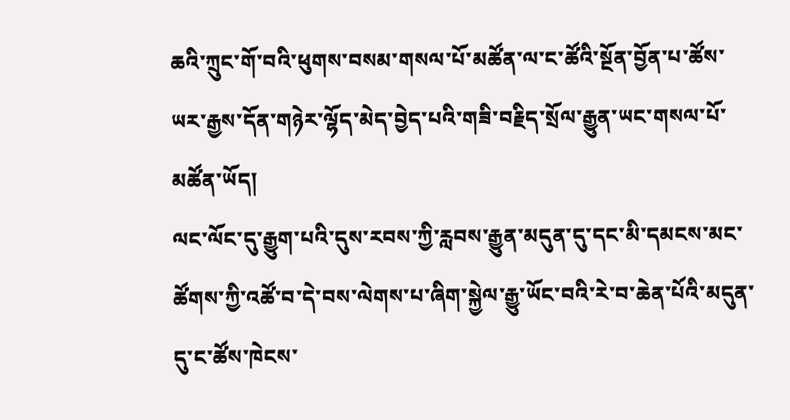ཆའི་ཀྲུང་གོ་བའི་ཕུགས་བསམ་གསལ་པོ་མཚོན་ལ་ང་ཚོའི་སྔོན་བྱོན་པ་ཚོས་ཡར་རྒྱས་དོན་གཉེར་ལྷོད་མེད་བྱེད་པའི་གཟི་བརྗིད་སྲོལ་རྒྱུན་ཡང་གསལ་པོ་མཚོན་ཡོད།
ལང་ལོང་དུ་རྒྱུག་པའི་དུས་རབས་ཀྱི་རླབས་རྒྱུན་མདུན་དུ་དང་མི་དམངས་མང་ཚོགས་ཀྱི་འཚོ་བ་དེ་བས་ལེགས་པ་ཞིག་སྐྱེལ་རྒྱུ་ཡོང་བའི་རེ་བ་ཆེན་པོའི་མདུན་དུ་ང་ཚོས་ཁེངས་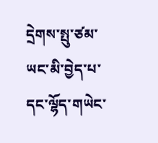དྲེགས་སྤུ་ཙམ་ཡང་མི་བྱེད་པ་དང་ལྷོད་གཡེང་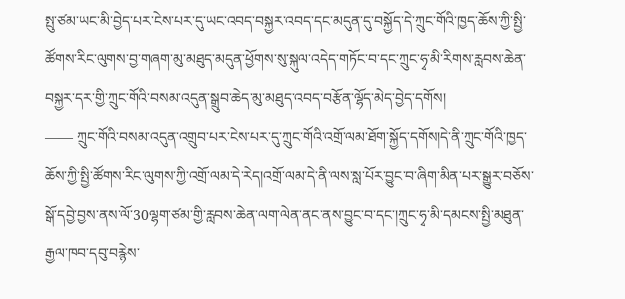སྤུ་ཙམ་ཡང་མི་བྱེད་པར་ངེས་པར་དུ་ཡང་འབད་བསྐྱར་འབད་དང་མདུན་དུ་བསྐྱོད་དེ་ཀྲུང་གོའི་ཁྱད་ཆོས་ཀྱི་སྤྱི་ཚོགས་རིང་ལུགས་བྱ་གཞག་མུ་མཐུད་མདུན་ཕྱོགས་སུ་སྐུལ་འདེད་གཏོང་བ་དང་ཀྲུང་ཧྭ་མི་རིགས་རླབས་ཆེན་བསྐྱར་དར་གྱི་ཀྲུང་གོའི་བསམ་འདུན་སྒྲུབ་ཆེད་མུ་མཐུད་འབད་བརྩོན་ལྷོད་མེད་བྱེད་དགོས།
—— ཀྲུང་གོའི་བསམ་འདུན་འགྲུབ་པར་ངེས་པར་དུ་ཀྲུང་གོའི་འགྲོ་ལམ་ཐོག་སྐྱོད་དགོས།དེ་ནི་ཀྲུང་གོའི་ཁྱད་ཆོས་ཀྱི་སྤྱི་ཚོགས་རིང་ལུགས་ཀྱི་འགྲོ་ལམ་དེ་རེད།འགྲོ་ལམ་དེ་ནི་ལས་སླ་པོར་བྱུང་བ་ཞིག་མིན་པར་སྒྱུར་བཅོས་སྒོ་དབྱེ་བྱས་ནས་ལོ་30ལྷག་ཙམ་གྱི་རླབས་ཆེན་ལག་ལེན་ནང་ནས་བྱུང་བ་དང་།ཀྲུང་ཧྭ་མི་དམངས་སྤྱི་མཐུན་རྒྱལ་ཁབ་དབུ་བརྙེས་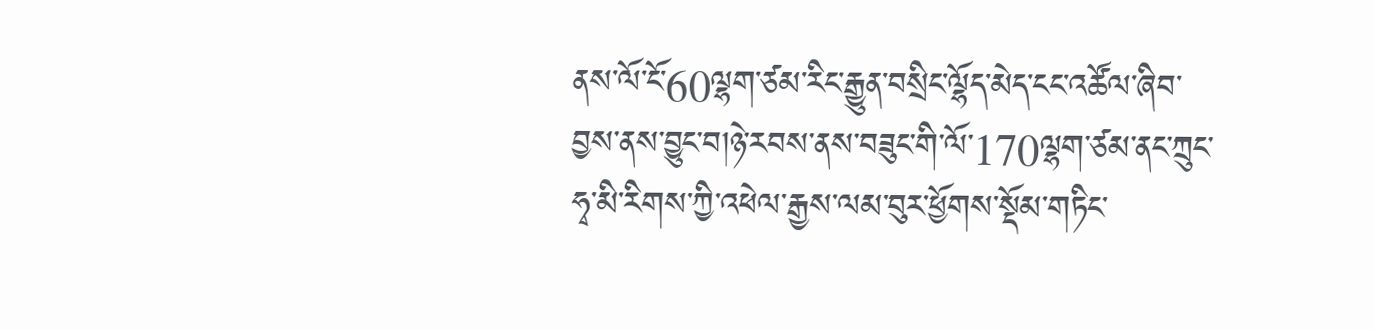ནས་ལོ་ངོ་60ལྷག་ཙམ་རིང་རྒྱུན་བསྲིང་ལྷོད་མེད་ངང་འཚོལ་ཞིབ་བྱས་ནས་བྱུང་བ།ཉེ་རབས་ནས་བཟུང་གི་ལོ་170ལྷག་ཙམ་ནང་ཀྲུང་ཧྭ་མི་རིགས་ཀྱི་འཕེལ་རྒྱས་ལམ་བུར་ཕྱོགས་སྡོམ་གཏིང་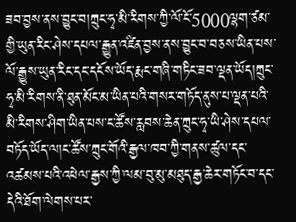ཟབ་བྱས་ནས་བྱུང་བ།ཀྲུང་ཧྭ་མི་རིགས་ཀྱི་ལོ་ངོ་5000ལྷག་ཙམ་གྱི་ཡུན་རིང་ཤེས་དཔལ་རྒྱུན་འཛིན་བྱས་ནས་བྱུང་བ་བཅས་ཡིན་པས་ལོ་རྒྱུས་ཡུན་རིང་དང་དངོས་ཡོད་རྨང་གཞི་གཏིང་ཟབ་ལྡན་ཡོད།ཀྲུང་ཧྭ་མི་རིགས་ནི་ཐུན་མོང་མ་ཡིན་པའི་གསར་གཏོད་ནུས་པ་ལྡན་པའི་མི་རིགས་ཤིག་ཡིན་པས་ང་ཚོས་རླབས་ཆེན་ཀྲུང་ཧྭ་ཡི་ཤེས་དཔལ་བཏོད་ཡོད་ལ།ང་ཚོས་ཀྲུང་གོའི་རྒྱལ་ཁབ་ཀྱི་གནས་ཚུལ་དང་འཚམས་པའི་འཕེལ་རྒྱས་ཀྱི་ལམ་བུ་མུ་མཐུད་རྒྱ་ཆེར་གཏོང་བ་དང་དེའི་ཐོག་ལེགས་པར་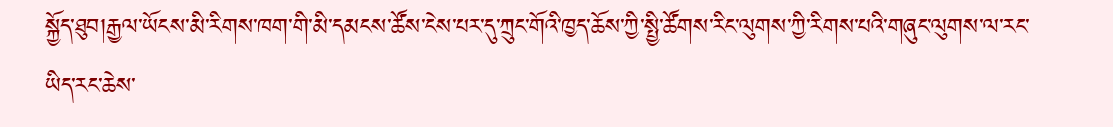སྐྱོད་ཐུབ།རྒྱལ་ཡོངས་མི་རིགས་ཁག་གི་མི་དམངས་ཚོས་ངེས་པར་དུ་ཀྲུང་གོའི་ཁྱད་ཆོས་ཀྱི་སྤྱི་ཚོགས་རིང་ལུགས་ཀྱི་རིགས་པའི་གཞུང་ལུགས་ལ་རང་ཡིད་རང་ཆེས་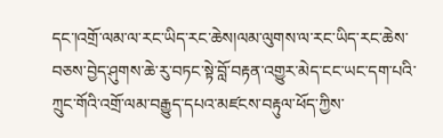དང་།འགྲོ་ལམ་ལ་རང་ཡིད་རང་ཆེས།ལམ་ལུགས་ལ་རང་ཡིད་རང་ཆེས་བཅས་བྱེད་ཤུགས་ཆེ་རུ་བཏང་སྟེ་བློ་བརྟན་འགྱུར་མེད་ངང་ཡང་དག་པའི་ཀྲུང་གོའི་འགྲོ་ལམ་བརྒྱུད་དཔའ་མཛངས་བརྟུལ་ཕོད་ཀྱིས་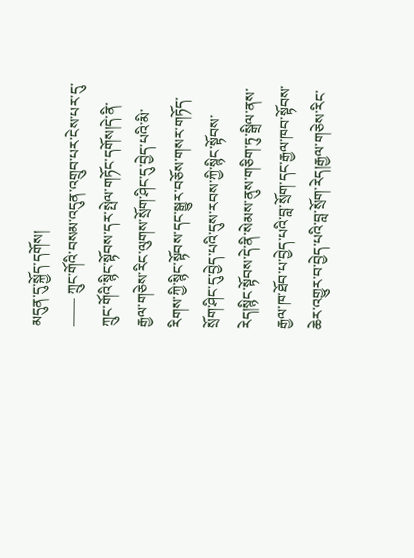མདུན་དུ་སྐྱོད་དགོས།
—— ཀྲུང་གོའི་བསམ་འདུན་འགྲུབ་པར་ངེས་པར་དུ་ཀྲུང་གོའི་སྙིང་སྟོབས་དར་སྤེལ་གཏོང་དགོས།དེ་ནི་རྒྱལ་གཅེས་རིང་ལུགས་སྲོག་ཤིང་དུ་བྱེད་པའི་མི་རིགས་ཀྱི་སྙིང་སྟོབས་དང་སྒྱུར་བཅོས་གསར་གཏོད་སྲོག་ཤིང་དུ་བྱེད་པའི་དུས་རབས་ཀྱི་སྙིང་སྟོབས་རེད།སྙིང་སྟོབས་དེ་ནི་སེམས་ནུས་གཅིག་ཏུ་སྒྲིལ་ནས་རྒྱལ་ཁ་ཐོབ་པ་བྱེད་པའི་བླ་སྲོག་དང་རྒྱལ་ཁབ་སྟོབས་ཆེར་འགྱུར་བ་བྱེད་པའི་བླ་སྲོག་རེད།རྒྱལ་གཅེས་རིང་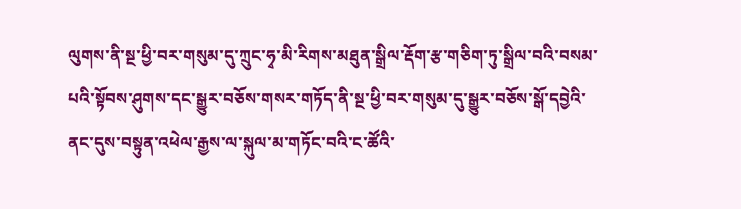ལུགས་ནི་སྔ་ཕྱི་བར་གསུམ་དུ་ཀྲུང་ཧྭ་མི་རིགས་མཐུན་སྒྲིལ་རྡོག་རྩ་གཅིག་ཏུ་སྒྲིལ་བའི་བསམ་པའི་སྟོབས་ཤུགས་དང་སྒྱུར་བཅོས་གསར་གཏོད་ནི་སྔ་ཕྱི་བར་གསུམ་དུ་སྒྱུར་བཅོས་སྒོ་དབྱེའི་ནང་དུས་བསྟུན་འཕེལ་རྒྱས་ལ་སྐུལ་མ་གཏོང་བའི་ང་ཚོའི་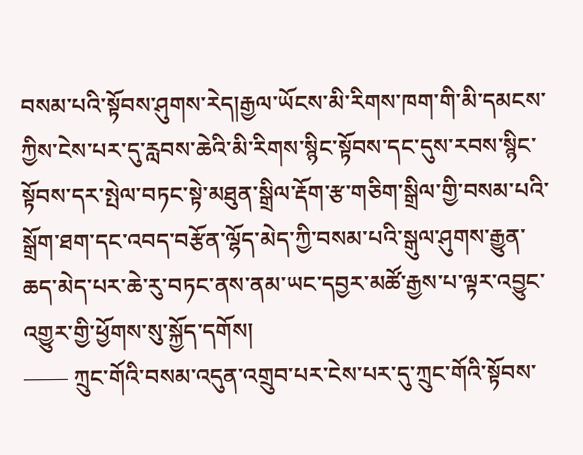བསམ་པའི་སྟོབས་ཤུགས་རེད།རྒྱལ་ཡོངས་མི་རིགས་ཁག་གི་མི་དམངས་ཀྱིས་ངེས་པར་དུ་རླབས་ཆེའི་མི་རིགས་སྙིང་སྟོབས་དང་དུས་རབས་སྙིང་སྟོབས་དར་སྤེལ་བཏང་སྟེ་མཐུན་སྒྲིལ་རྡོག་རྩ་གཅིག་སྒྲིལ་གྱི་བསམ་པའི་སྒྲོག་ཐག་དང་འབད་བརྩོན་ལྷོད་མེད་ཀྱི་བསམ་པའི་སྒུལ་ཤུགས་རྒྱུན་ཆད་མེད་པར་ཆེ་རུ་བཏང་ནས་ནམ་ཡང་དབྱར་མཚོ་རྒྱས་པ་ལྟར་འབྱུང་འགྱུར་གྱི་ཕྱོགས་སུ་སྐྱོད་དགོས།
—— ཀྲུང་གོའི་བསམ་འདུན་འགྲུབ་པར་ངེས་པར་དུ་ཀྲུང་གོའི་སྟོབས་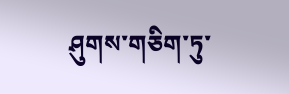ཤུགས་གཅིག་ཏུ་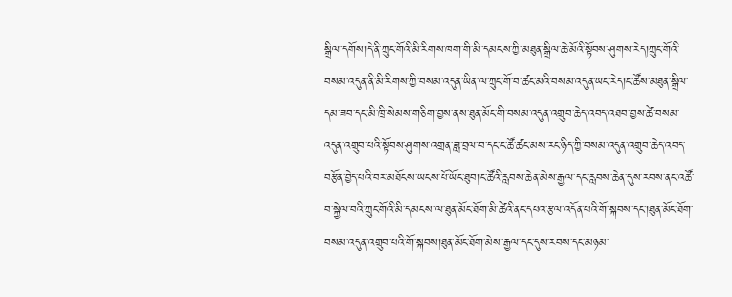སྒྲིལ་དགོས།དེ་ནི་ཀྲུང་གོའི་མི་རིགས་ཁག་གི་མི་དམངས་ཀྱི་མཐུན་སྒྲིལ་ཆེ་མོའི་སྟོབས་ཤུགས་རེད།ཀྲུང་གོའི་བསམ་འདུན་ནི་མི་རིགས་ཀྱི་བསམ་འདུན་ཡིན་ལ་ཀྲུང་གོ་བ་ཚང་མའི་བསམ་འདུན་ཡང་རེད།ང་ཚོས་མཐུན་སྒྲིལ་དམ་ཟབ་དང་མི་ཁྲི་སེམས་གཅིག་བྱས་ནས་ཐུན་མོང་གི་བསམ་འདུན་འགྲུབ་ཆེད་འབད་འཐབ་བྱས་ཚེ་བསམ་འདུན་འགྲུབ་པའི་སྟོབས་ཤུགས་འགྲན་ཟླ་བྲལ་བ་དང་ང་ཚོ་ཚང་མས་རང་ཉིད་ཀྱི་བསམ་འདུན་འགྲུབ་ཆེད་འབད་བརྩོན་བྱེད་པའི་བར་མཐོངས་ཡངས་པོ་ཡོང་ཐུབ།ང་ཚོའི་རླབས་ཆེན་མེས་རྒྱལ་དང་རླབས་ཆེན་དུས་རབས་ནང་འཚོ་བ་སྐྱེལ་བའི་ཀྲུང་གོའི་མི་དམངས་ལ་ཐུན་མོང་ཐོག་མི་ཚེའི་ནང་དཔའ་རྩལ་འདོན་པའི་གོ་སྐབས་དང་།ཐུན་མོང་ཐོག་བསམ་འདུན་འགྲུབ་པའི་གོ་སྐབས།ཐུན་མོང་ཐོག་མེས་རྒྱལ་དང་དུས་རབས་དང་མཉམ་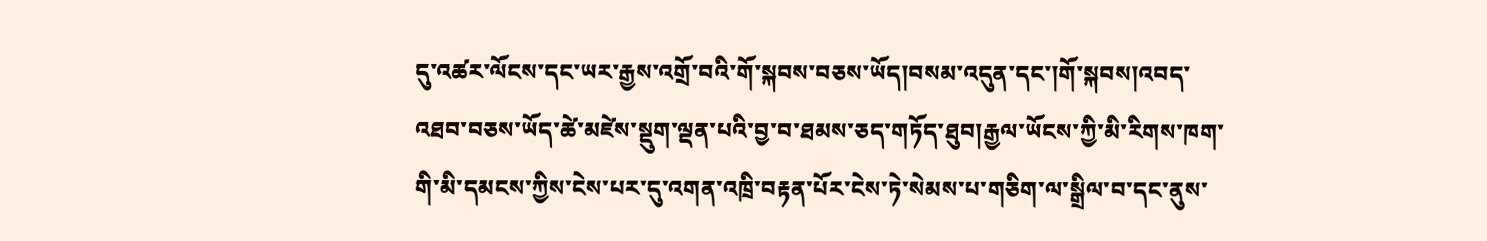དུ་འཚར་ལོངས་དང་ཡར་རྒྱས་འགྲོ་བའི་གོ་སྐབས་བཅས་ཡོད།བསམ་འདུན་དང་།གོ་སྐབས།འབད་འཐབ་བཅས་ཡོད་ཚེ་མཛེས་སྡུག་ལྡན་པའི་བྱ་བ་ཐམས་ཅད་གཏོད་ཐུབ།རྒྱལ་ཡོངས་ཀྱི་མི་རིགས་ཁག་གི་མི་དམངས་ཀྱིས་ངེས་པར་དུ་འགན་འཁྲི་བརྟན་པོར་ངེས་ཏེ་སེམས་པ་གཅིག་ལ་སྒྲིལ་བ་དང་ནུས་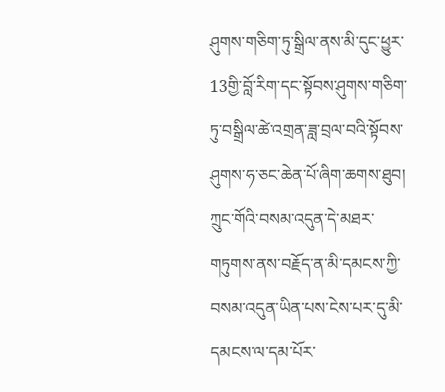ཤུགས་གཅིག་ཏུ་སྒྲིལ་ནས་མི་དུང་ཕྱུར་13གྱི་བློ་རིག་དང་སྟོབས་ཤུགས་གཅིག་ཏུ་བསྒྲིལ་ཚེ་འགྲན་ཟླ་བྲལ་བའི་སྟོབས་ཤུགས་ཧ་ཅང་ཆེན་པོ་ཞིག་ཆགས་ཐུབ།
ཀྲུང་གོའི་བསམ་འདུན་དེ་མཐར་གཏུགས་ནས་བརྗོད་ན་མི་དམངས་ཀྱི་བསམ་འདུན་ཡིན་པས་ངེས་པར་དུ་མི་དམངས་ལ་དམ་པོར་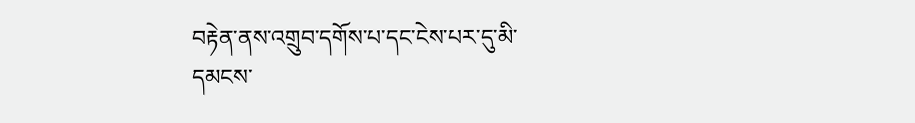བརྟེན་ནས་འགྲུབ་དགོས་པ་དང་ངེས་པར་དུ་མི་དམངས་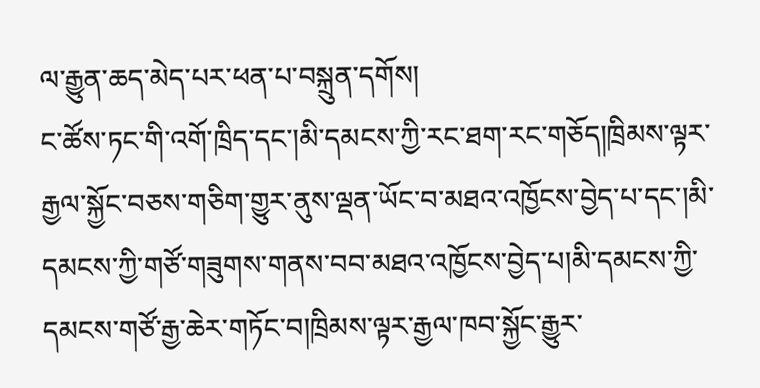ལ་རྒྱུན་ཆད་མེད་པར་ཕན་པ་བསྐྲུན་དགོས།
ང་ཚོས་ཏང་གི་འགོ་ཁྲིད་དང་།མི་དམངས་ཀྱི་རང་ཐག་རང་གཅོད།ཁྲིམས་ལྟར་རྒྱལ་སྐྱོང་བཅས་གཅིག་གྱུར་ནུས་ལྡན་ཡོང་བ་མཐའ་འཁྱོངས་བྱེད་པ་དང་།མི་དམངས་ཀྱི་གཙོ་གཟུགས་གནས་བབ་མཐའ་འཁྱོངས་བྱེད་པ།མི་དམངས་ཀྱི་དམངས་གཙོ་རྒྱ་ཆེར་གཏོང་བ།ཁྲིམས་ལྟར་རྒྱལ་ཁབ་སྐྱོང་རྒྱུར་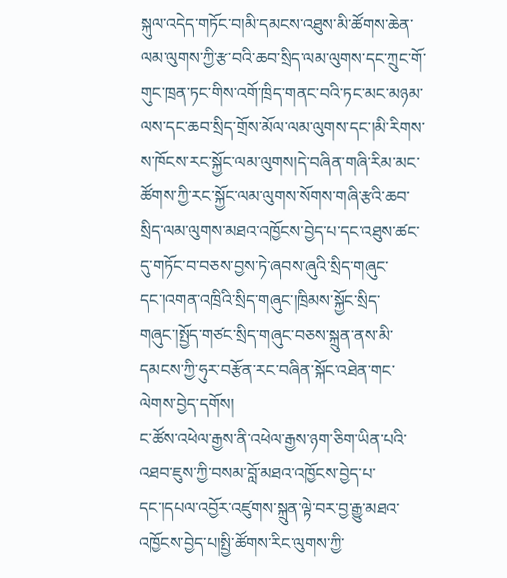སྐུལ་འདེད་གཏོང་བ།མི་དམངས་འཐུས་མི་ཚོགས་ཆེན་ལམ་ལུགས་ཀྱི་རྩ་བའི་ཆབ་སྲིད་ལམ་ལུགས་དང་ཀྲུང་གོ་གུང་ཁྲན་ཏང་གིས་འགོ་ཁྲིད་གནང་བའི་ཏང་མང་མཉམ་ལས་དང་ཆབ་སྲིད་གྲོས་མོལ་ལམ་ལུགས་དང་།མི་རིགས་ས་ཁོངས་རང་སྐྱོང་ལམ་ལུགས།དེ་བཞིན་གཞི་རིམ་མང་ཚོགས་ཀྱི་རང་སྐྱོང་ལམ་ལུགས་སོགས་གཞི་རྩའི་ཆབ་སྲིད་ལམ་ལུགས་མཐའ་འཁྱོངས་བྱེད་པ་དང་འཐུས་ཚང་དུ་གཏོང་བ་བཅས་བྱས་ཏེ་ཞབས་ཞུའི་སྲིད་གཞུང་དང་།འགན་འཁྲིའི་སྲིད་གཞུང་།ཁྲིམས་སྐྱོང་སྲིད་གཞུང་།སྤྱོད་གཙང་སྲིད་གཞུང་བཅས་སྐྲུན་ནས་མི་དམངས་ཀྱི་ཧུར་བརྩོན་རང་བཞིན་སྐོང་འཐེན་གང་ལེགས་བྱེད་དགོས།
ང་ཚོས་འཕེལ་རྒྱས་ནི་འཕེལ་རྒྱས་ཉག་ཅིག་ཡིན་པའི་འཐབ་ཇུས་ཀྱི་བསམ་བློ་མཐའ་འཁྱོངས་བྱེད་པ་དང་།དཔལ་འབྱོར་འཛུགས་སྐྲུན་ལྟེ་བར་བྱ་རྒྱུ་མཐའ་འཁྱོངས་བྱེད་པ།སྤྱི་ཚོགས་རིང་ལུགས་ཀྱི་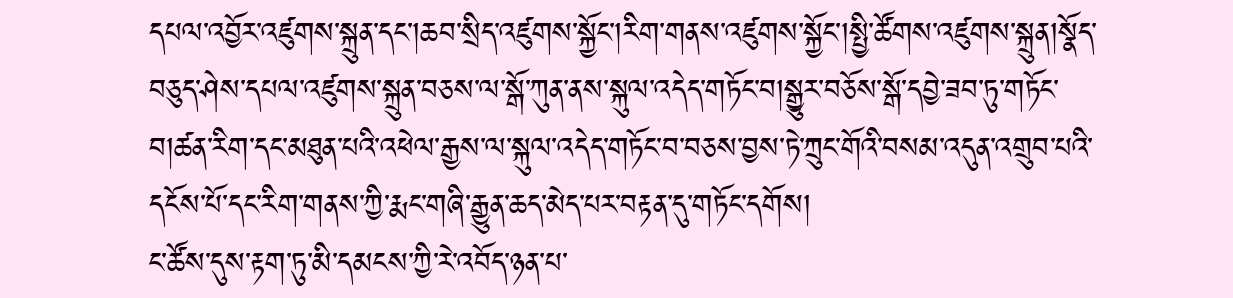དཔལ་འབྱོར་འཛུགས་སྐྲུན་དང་།ཆབ་སྲིད་འཛུགས་སྐྱོང་།རིག་གནས་འཛུགས་སྐྱོང་།སྤྱི་ཚོགས་འཛུགས་སྐྲུན།སྣོད་བཅུད་ཤེས་དཔལ་འཛུགས་སྐྲུན་བཅས་ལ་སྒོ་ཀུན་ནས་སྐུལ་འདེད་གཏོང་བ།སྒྱུར་བཅོས་སྒོ་དབྱེ་ཟབ་ཏུ་གཏོང་བ།ཚན་རིག་དང་མཐུན་པའི་འཕེལ་རྒྱས་ལ་སྐུལ་འདེད་གཏོང་བ་བཅས་བྱས་ཏེ་ཀྲུང་གོའི་བསམ་འདུན་འགྲུབ་པའི་དངོས་པོ་དང་རིག་གནས་ཀྱི་རྨང་གཞི་རྒྱུན་ཆད་མེད་པར་བརྟན་དུ་གཏོང་དགོས།
ང་ཚོས་དུས་རྟག་ཏུ་མི་དམངས་ཀྱི་རེ་འབོད་ཉན་པ་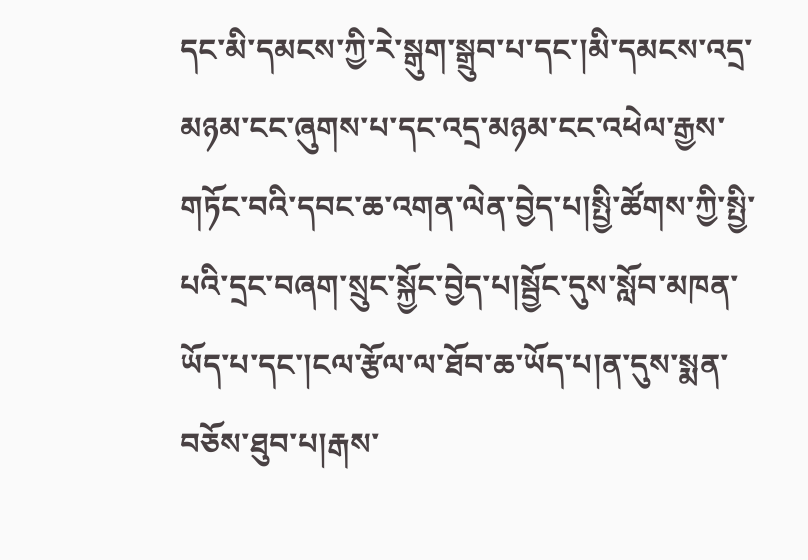དང་མི་དམངས་ཀྱི་རེ་སྒུག་སྒྲུབ་པ་དང་།མི་དམངས་འདྲ་མཉམ་ངང་ཞུགས་པ་དང་འདྲ་མཉམ་ངང་འཕེལ་རྒྱས་གཏོང་བའི་དབང་ཆ་འགན་ལེན་བྱེད་པ།སྤྱི་ཚོགས་ཀྱི་སྤྱི་པའི་དྲང་བཞག་སྲུང་སྐྱོང་བྱེད་པ།སྦྱོང་དུས་སློབ་མཁན་ཡོད་པ་དང་།ངལ་རྩོལ་ལ་ཐོབ་ཆ་ཡོད་པ།ན་དུས་སྨན་བཅོས་ཐུབ་པ།རྒས་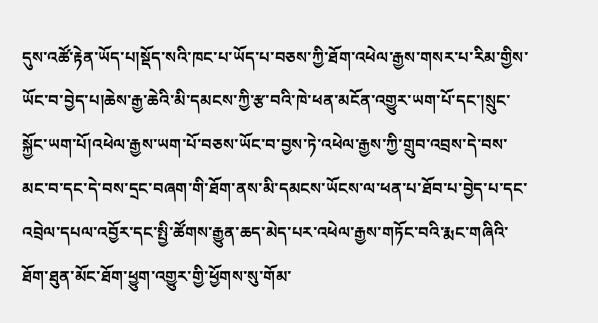དུས་འཚོ་རྟེན་ཡོད་པ།སྡོད་སའི་ཁང་པ་ཡོད་པ་བཅས་ཀྱི་ཐོག་འཕེལ་རྒྱས་གསར་པ་རིམ་གྱིས་ཡོང་བ་བྱེད་པ།ཆེས་རྒྱ་ཆེའི་མི་དམངས་ཀྱི་རྩ་བའི་ཁེ་ཕན་མངོན་འགྱུར་ཡག་པོ་དང་།སྲུང་སྐྱོང་ཡག་པོ།འཕེལ་རྒྱས་ཡག་པོ་བཅས་ཡོང་བ་བྱས་ཏེ་འཕེལ་རྒྱས་ཀྱི་གྲུབ་འབྲས་དེ་བས་མང་བ་དང་དེ་བས་དྲང་བཞག་གི་ཐོག་ནས་མི་དམངས་ཡོངས་ལ་ཕན་པ་ཐོབ་པ་བྱེད་པ་དང་འབྲེལ་དཔལ་འབྱོར་དང་སྤྱི་ཚོགས་རྒྱུན་ཆད་མེད་པར་འཕེལ་རྒྱས་གཏོང་བའི་རྨང་གཞིའི་ཐོག་ཐུན་མོང་ཐོག་ཕྱུག་འགྱུར་གྱི་ཕྱོགས་སུ་གོམ་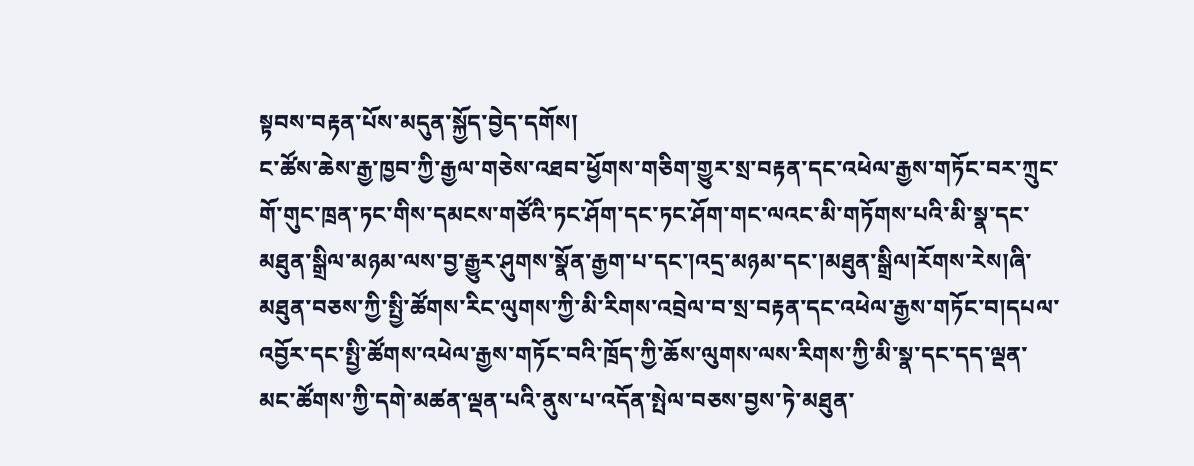སྟབས་བརྟན་པོས་མདུན་སྐྱོད་བྱེད་དགོས།
ང་ཚོས་ཆེས་རྒྱ་ཁྱབ་ཀྱི་རྒྱལ་གཅེས་འཐབ་ཕྱོགས་གཅིག་གྱུར་སྲ་བརྟན་དང་འཕེལ་རྒྱས་གཏོང་བར་ཀྲུང་གོ་གུང་ཁྲན་ཏང་གིས་དམངས་གཙོའི་ཏང་ཤོག་དང་ཏང་ཤོག་གང་ལའང་མི་གཏོགས་པའི་མི་སྣ་དང་མཐུན་སྒྲིལ་མཉམ་ལས་བྱ་རྒྱུར་ཤུགས་སྣོན་རྒྱག་པ་དང་།འདྲ་མཉམ་དང་།མཐུན་སྒྲིལ།རོགས་རེས།ཞི་མཐུན་བཅས་ཀྱི་སྤྱི་ཚོགས་རིང་ལུགས་ཀྱི་མི་རིགས་འབྲེལ་བ་སྲ་བརྟན་དང་འཕེལ་རྒྱས་གཏོང་བ།དཔལ་འབྱོར་དང་སྤྱི་ཚོགས་འཕེལ་རྒྱས་གཏོང་བའི་ཁྲོད་ཀྱི་ཆོས་ལུགས་ལས་རིགས་ཀྱི་མི་སྣ་དང་དད་ལྡན་མང་ཚོགས་ཀྱི་དགེ་མཚན་ལྡན་པའི་ནུས་པ་འདོན་སྤེལ་བཅས་བྱས་ཏེ་མཐུན་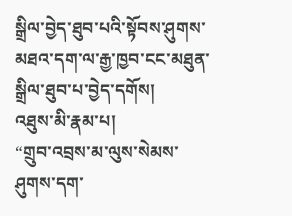སྒྲིལ་བྱེད་ཐུབ་པའི་སྟོབས་ཤུགས་མཐའ་དག་ལ་རྒྱ་ཁྱབ་ངང་མཐུན་སྒྲིལ་ཐུབ་པ་བྱེད་དགོས།
འཐུས་མི་རྣམ་པ།
“གྲུབ་འབྲས་མ་ལུས་སེམས་ཤུགས་དག་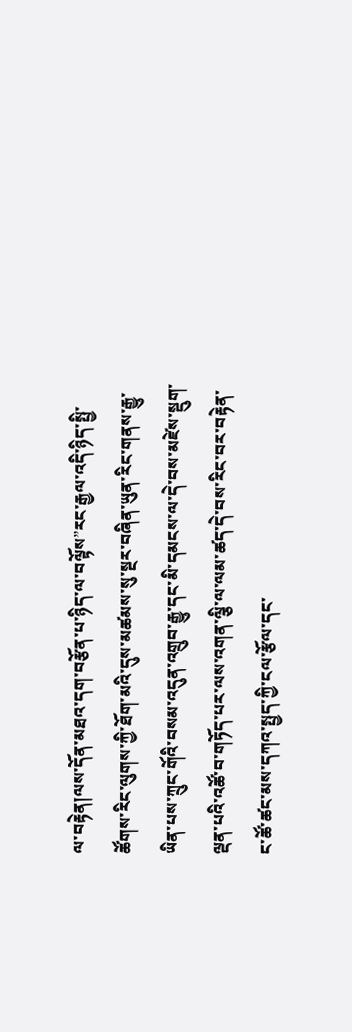ལ་བརྟེན།ལས་དོན་མཐའ་དག་བརྩོན་པ་ཉིད་ལ་བལྟོས”རང་རྒྱལ་འདི་ཉིད་སྤྱི་ཚོགས་རིང་ལུགས་ཀྱི་ཐོག་མའི་དུས་མཚམས་སུ་སྔར་བཞིན་ཡུན་རིང་གནས་རྒྱུ་ཡིན་པས་ཀྲུང་གོའི་བསམ་འདུན་འགྲུབ་རྒྱུ་དང་མི་དམངས་ལ་དེ་བས་མཛེས་སྡུག་ལྡན་པའི་འཚོ་བ་གཏོད་པར་ལས་འགན་ལྕི་ལ་ལམ་ཚད་དེ་བས་རིང་བར་བརྟེན་ང་ཚོ་ཚང་མས་དཀའ་སྤྱད་ཀྱི་ངལ་རྩོལ་དང་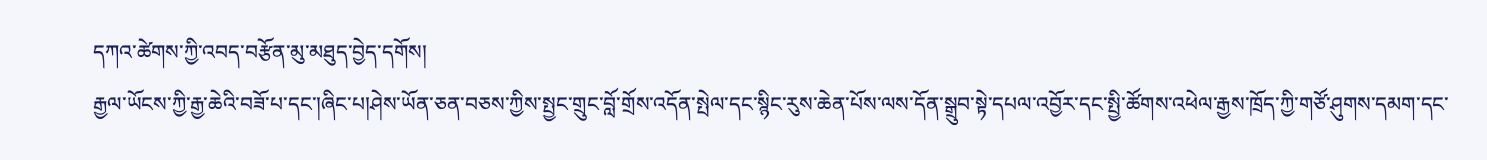དཀའ་ཚེགས་ཀྱི་འབད་བརྩོན་མུ་མཐུད་བྱེད་དགོས།
རྒྱལ་ཡོངས་ཀྱི་རྒྱ་ཆེའི་བཟོ་པ་དང་།ཞིང་པ།ཤེས་ཡོན་ཅན་བཅས་ཀྱིས་སྤྱང་གྲུང་བློ་གྲོས་འདོན་སྤེལ་དང་སྙིང་རུས་ཆེན་པོས་ལས་དོན་སྒྲུབ་སྟེ་དཔལ་འབྱོར་དང་སྤྱི་ཚོགས་འཕེལ་རྒྱས་ཁྲོད་ཀྱི་གཙོ་ཤུགས་དམག་དང་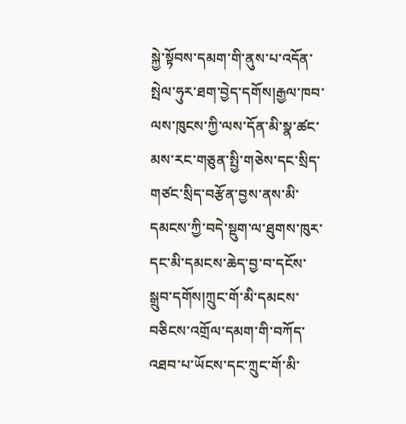སྐྱེ་སྟོབས་དམག་གི་ནུས་པ་འདོན་སྤེལ་ཧུར་ཐག་བྱེད་དགོས།རྒྱལ་ཁབ་ལས་ཁུངས་ཀྱི་ལས་དོན་མི་སྣ་ཚང་མས་རང་གཅུན་སྤྱི་གཅེས་དང་སྲིད་གཙང་སྲིད་བརྩོན་བྱས་ནས་མི་དམངས་ཀྱི་བདེ་སྡུག་ལ་ཐུགས་ཁུར་དང་མི་དམངས་ཆེད་བྱ་བ་དངོས་སྒྲུབ་དགོས།ཀྲུང་གོ་མི་དམངས་བཅིངས་འགྲོལ་དམག་གི་བཀོད་འཐབ་པ་ཡོངས་དང་ཀྲུང་གོ་མི་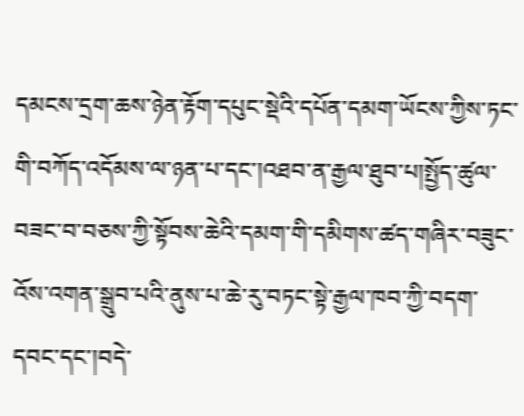དམངས་དྲག་ཆས་ཉེན་རྟོག་དཔུང་སྡེའི་དཔོན་དམག་ཡོངས་ཀྱིས་ཏང་གི་བཀོད་འདོམས་ལ་ཉན་པ་དང་།འཐབ་ན་རྒྱལ་ཐུབ་པ།སྤྱོད་ཚུལ་བཟང་བ་བཅས་ཀྱི་སྟོབས་ཆེའི་དམག་གི་དམིགས་ཚད་གཞིར་བཟུང་འོས་འགན་སྒྲུབ་པའི་ནུས་པ་ཆེ་རུ་བཏང་སྟེ་རྒྱལ་ཁབ་ཀྱི་བདག་དབང་དང་།བདེ་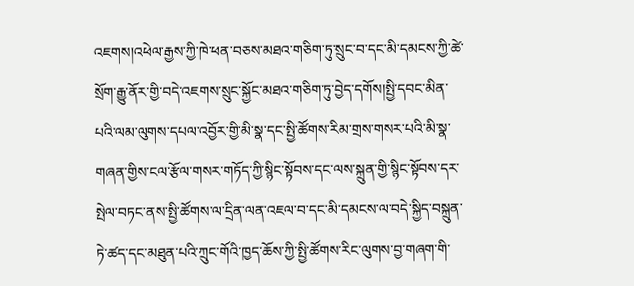འཇགས།འཕེལ་རྒྱས་ཀྱི་ཁེ་ཕན་བཅས་མཐའ་གཅིག་ཏུ་སྲུང་བ་དང་མི་དམངས་ཀྱི་ཚེ་སྲོག་རྒྱུ་ནོར་གྱི་བདེ་འཇགས་སྲུང་སྐྱོང་མཐའ་གཅིག་ཏུ་བྱེད་དགོས།སྤྱི་དབང་མིན་པའི་ལམ་ལུགས་དཔལ་འབྱོར་གྱི་མི་སྣ་དང་སྤྱི་ཚོགས་རིམ་གྲས་གསར་པའི་མི་སྣ་གཞན་གྱིས་ངལ་རྩོལ་གསར་གཏོད་ཀྱི་སྙིང་སྟོབས་དང་ལས་སྐྲུན་གྱི་སྙིང་སྟོབས་དར་སྤེལ་བཏང་ནས་སྤྱི་ཚོགས་ལ་དྲིན་ལན་འཇལ་བ་དང་མི་དམངས་ལ་བདེ་སྐྱིད་བསྐྲུན་ཏེ་ཚད་དང་མཐུན་པའི་ཀྲུང་གོའི་ཁྱད་ཆོས་ཀྱི་སྤྱི་ཚོགས་རིང་ལུགས་བྱ་གཞག་གི་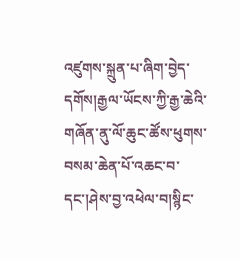འཛུགས་སྐྲུན་པ་ཞིག་བྱེད་དགོས།རྒྱལ་ཡོངས་ཀྱི་རྒྱ་ཆེའི་གཞོན་ནུ་ལོ་ཆུང་ཚོས་ཕུགས་བསམ་ཆེན་པོ་འཆང་བ་དང་།ཤེས་བྱ་འཕེལ་བ།སྙིང་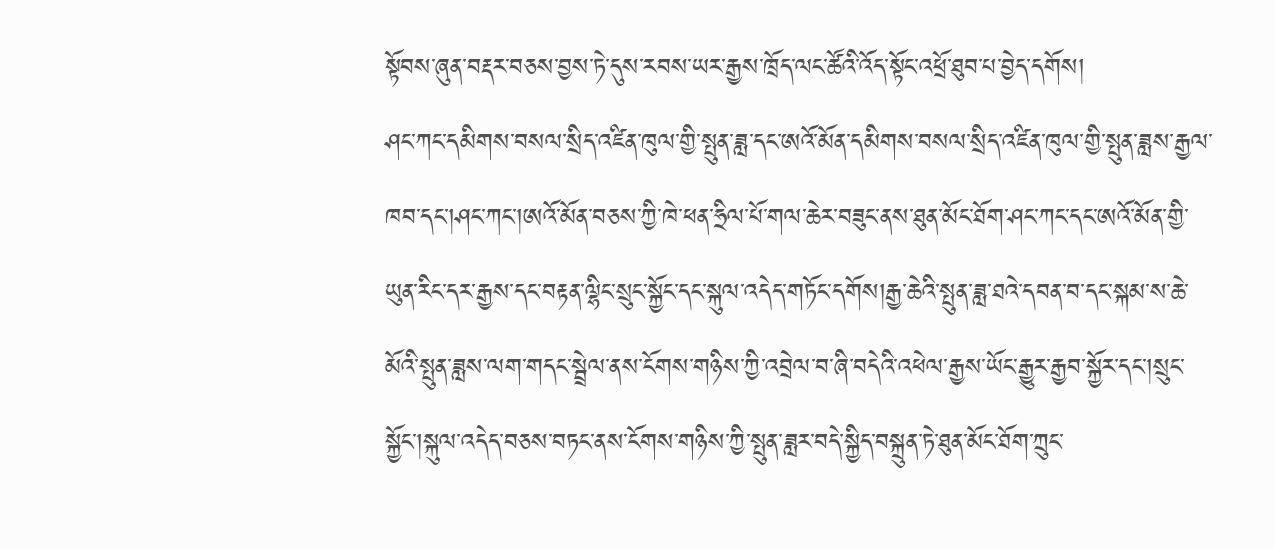སྟོབས་ཞུན་བརྡར་བཅས་བྱས་ཏེ་དུས་རབས་ཡར་རྒྱས་ཁྲོད་ལང་ཚོའི་འོད་སྟོང་འཕྲོ་ཐུབ་པ་བྱེད་དགོས།
ཤང་ཀང་དམིགས་བསལ་སྲིད་འཛིན་ཁུལ་གྱི་སྤུན་ཟླ་དང་ཨའོ་མོན་དམིགས་བསལ་སྲིད་འཛིན་ཁུལ་གྱི་སྤུན་ཟླས་རྒྱལ་ཁབ་དང་།ཤང་ཀང་།ཨའོ་མོན་བཅས་ཀྱི་ཁེ་ཕན་ཧྲིལ་པོ་གལ་ཆེར་བཟུང་ནས་ཐུན་མོང་ཐོག་ཤང་ཀང་དང་ཨའོ་མོན་གྱི་ཡུན་རིང་དར་རྒྱས་དང་བརྟན་ལྷིང་སྲུང་སྐྱོང་དང་སྐུལ་འདེད་གཏོང་དགོས།རྒྱ་ཆེའི་སྤུན་ཟླ་ཐའེ་དབན་བ་དང་སྐམ་ས་ཆེ་མོའི་སྤུན་ཟླས་ལག་གདང་སྦྲེལ་ནས་ངོགས་གཉིས་ཀྱི་འབྲེལ་བ་ཞི་བདེའི་འཕེལ་རྒྱས་ཡོང་རྒྱུར་རྒྱབ་སྐྱོར་དང་།སྲུང་སྐྱོང་།སྐུལ་འདེད་བཅས་བཏང་ནས་ངོགས་གཉིས་ཀྱི་སྤུན་ཟླར་བདེ་སྐྱིད་བསྐྲུན་ཏེ་ཐུན་མོང་ཐོག་ཀྲུང་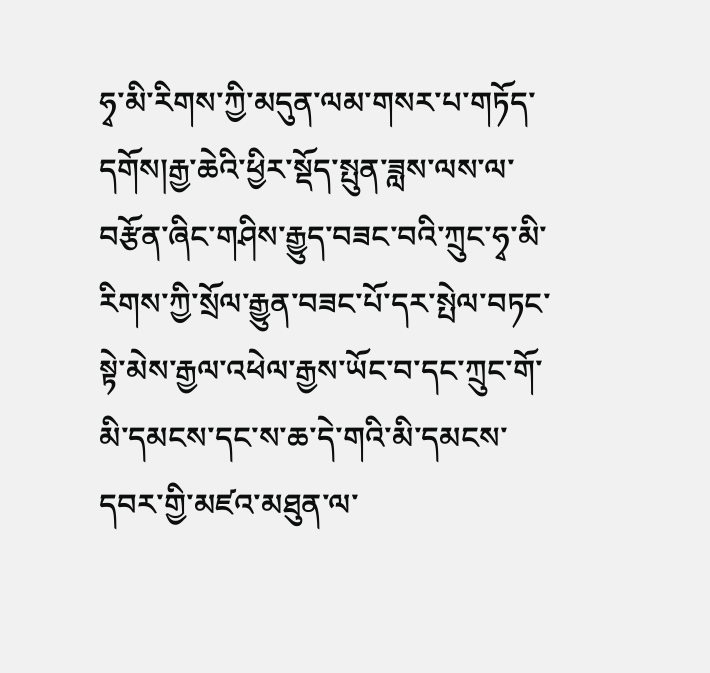ཧྭ་མི་རིགས་ཀྱི་མདུན་ལམ་གསར་པ་གཏོད་དགོས།རྒྱ་ཆེའི་ཕྱིར་སྡོད་སྤུན་ཟླས་ལས་ལ་བརྩོན་ཞིང་གཤིས་རྒྱུད་བཟང་བའི་ཀྲུང་ཧྭ་མི་རིགས་ཀྱི་སྲོལ་རྒྱུན་བཟང་པོ་དར་སྤེལ་བཏང་སྟེ་མེས་རྒྱལ་འཕེལ་རྒྱས་ཡོང་བ་དང་ཀྲུང་གོ་མི་དམངས་དང་ས་ཆ་དེ་གའི་མི་དམངས་དབར་གྱི་མཛའ་མཐུན་ལ་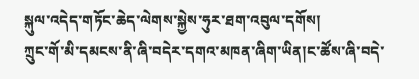སྐུལ་འདེད་གཏོང་ཆེད་ལེགས་སྐྱེས་ཧུར་ཐག་འབུལ་དགོས།
ཀྲུང་གོ་མི་དམངས་ནི་ཞི་བདེར་དགའ་མཁན་ཞིག་ཡིན།ང་ཚོས་ཞི་བདེ་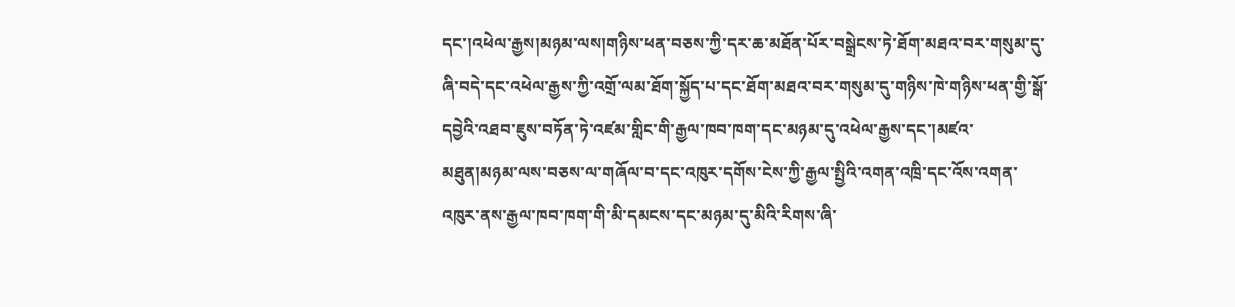དང་།འཕེལ་རྒྱས།མཉམ་ལས།གཉིས་ཕན་བཅས་ཀྱི་དར་ཆ་མཐོན་པོར་བསྒྲེངས་ཏེ་ཐོག་མཐའ་བར་གསུམ་དུ་ཞི་བདེ་དང་འཕེལ་རྒྱས་ཀྱི་འགྲོ་ལམ་ཐོག་སྐྱོད་པ་དང་ཐོག་མཐའ་བར་གསུམ་དུ་གཉིས་ཁེ་གཉིས་ཕན་གྱི་སྒོ་དབྱེའི་འཐབ་ཇུས་བཏོན་ཏེ་འཛམ་གླིང་གི་རྒྱལ་ཁབ་ཁག་དང་མཉམ་དུ་འཕེལ་རྒྱས་དང་།མཛའ་མཐུན།མཉམ་ལས་བཅས་ལ་གཞོལ་བ་དང་འཁུར་དགོས་ངེས་ཀྱི་རྒྱལ་སྤྱིའི་འགན་འཁྲི་དང་འོས་འགན་འཁུར་ནས་རྒྱལ་ཁབ་ཁག་གི་མི་དམངས་དང་མཉམ་དུ་མིའི་རིགས་ཞི་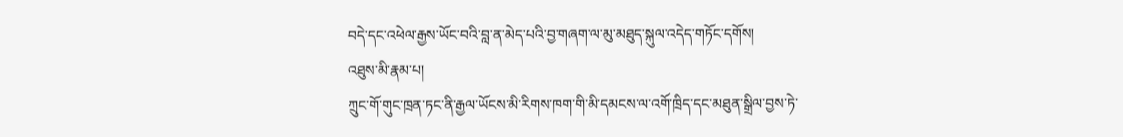བདེ་དང་འཕེལ་རྒྱས་ཡོང་བའི་བླ་ན་མེད་པའི་བྱ་གཞག་ལ་མུ་མཐུད་སྐུལ་འདེད་གཏོང་དགོས།
འཐུས་མི་རྣམ་པ།
ཀྲུང་གོ་གུང་ཁྲན་ཏང་ནི་རྒྱལ་ཡོངས་མི་རིགས་ཁག་གི་མི་དམངས་ལ་འགོ་ཁྲིད་དང་མཐུན་སྒྲིལ་བྱས་ཏེ་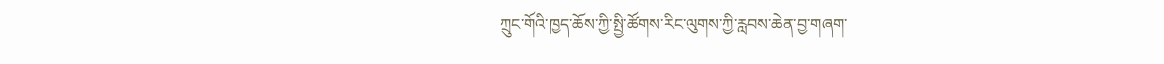ཀྲུང་གོའི་ཁྱད་ཆོས་ཀྱི་སྤྱི་ཚོགས་རིང་ལུགས་ཀྱི་རླབས་ཆེན་བྱ་གཞག་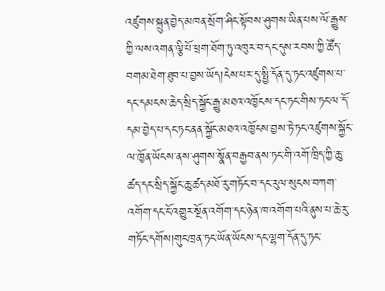འཛུགས་སྐྲུན་བྱེད་མཁན་སྲོག་ཤིང་སྟོབས་ཤུགས་ཡིན་པས་ལོ་རྒྱུས་ཀྱི་ལས་འགན་ལྕི་པོ་ཕྲག་ཐོག་ཏུ་འཁུར་བ་དང་དུས་རབས་ཀྱི་ཚོད་བགམ་ཐེག་ཐུབ་པ་བྱས་ཡོད།ངེས་པར་དུ་སྤྱི་དོན་དུ་ཏང་འཛུགས་པ་དང་དམངས་ཆེད་སྲིད་སྐྱོང་རྒྱུ་མཐའ་འཁྱོངས་དང་ཏང་གིས་ཏང་ལ་དོ་དམ་བྱེད་པ་དང་ཏང་ནན་སྐྱོང་མཐའ་འཁྱོངས་བྱས་ཏེ་ཏང་འཛུགས་སྐྱོང་ལ་ཁྱོན་ཡོངས་ནས་ཤུགས་སྣོན་བརྒྱབ་ནས་ཏང་གི་འགོ་ཁྲིད་ཀྱི་ཆུ་ཚད་དང་སྲིད་སྐྱོང་ཆུ་ཚད་མཐོ་རུ་གཏོང་བ་དང་རུལ་སུངས་བཀག་འགོག་དང་ངོ་འགྱུར་སྔོན་འགོག་དང་ཉེན་ཁ་འགོག་པའི་ནུས་པ་ཆེ་རུ་གཏོང་དགོས།གུང་ཁྲན་ཏང་ཡོན་ཡོངས་དང་ལྷག་དོན་དུ་ཏང་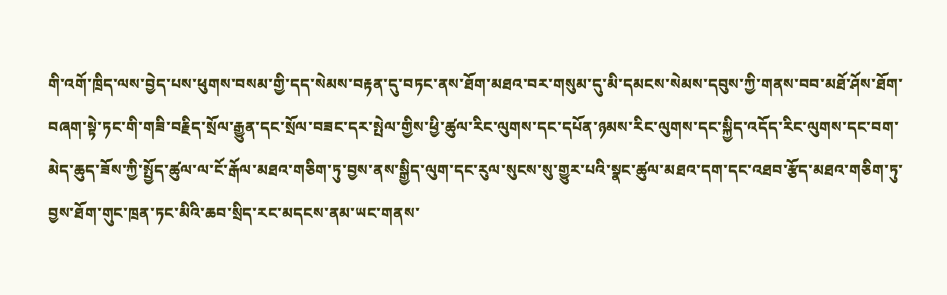གི་འགོ་ཁྲིད་ལས་བྱེད་པས་ཕུགས་བསམ་གྱི་དད་སེམས་བརྟན་དུ་བཏང་ནས་ཐོག་མཐའ་བར་གསུམ་དུ་མི་དམངས་སེམས་དབུས་ཀྱི་གནས་བབ་མཐོ་ཤོས་ཐོག་བཞག་སྟེ་ཏང་གི་གཟི་བརྗིད་སྲོལ་རྒྱུན་དང་སྲོལ་བཟང་དར་སྤེལ་གྱིས་ཕྱི་ཚུལ་རིང་ལུགས་དང་དཔོན་ཉམས་རིང་ལུགས་དང་སྐྱིད་འདོད་རིང་ལུགས་དང་བག་མེད་ཆུད་ཟོས་ཀྱི་སྤྱོད་ཚུལ་ལ་ངོ་རྒོལ་མཐའ་གཅིག་ཏུ་བྱས་ནས་སྒྱིད་ལུག་དང་རུལ་སུངས་སུ་གྱུར་པའི་སྣང་ཚུལ་མཐའ་དག་དང་འཐབ་རྩོད་མཐའ་གཅིག་ཏུ་བྱས་ཐོག་གུང་ཁྲན་ཏང་མིའི་ཆབ་སྲིད་རང་མདངས་ནམ་ཡང་གནས་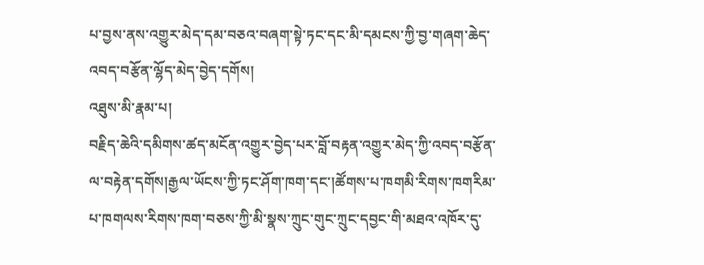པ་བྱས་ནས་འགྱུར་མེད་དམ་བཅའ་བཞག་སྟེ་ཏང་དང་མི་དམངས་ཀྱི་བྱ་གཞག་ཆེད་འབད་བརྩོན་ལྷོད་མེད་བྱེད་དགོས།
འཐུས་མི་རྣམ་པ།
བརྗིད་ཆེའི་དམིགས་ཚད་མངོན་འགྱུར་བྱེད་པར་བློ་བརྟན་འགྱུར་མེད་ཀྱི་འབད་བརྩོན་ལ་བརྟེན་དགོས།རྒྱལ་ཡོངས་ཀྱི་ཏང་ཤོག་ཁག་དང་།ཚོགས་པ་ཁགམི་རིགས་ཁགརིམ་པ་ཁགལས་རིགས་ཁག་བཅས་ཀྱི་མི་སྣས་ཀྲུང་གུང་ཀྲུང་དབྱང་གི་མཐའ་འཁོར་དུ་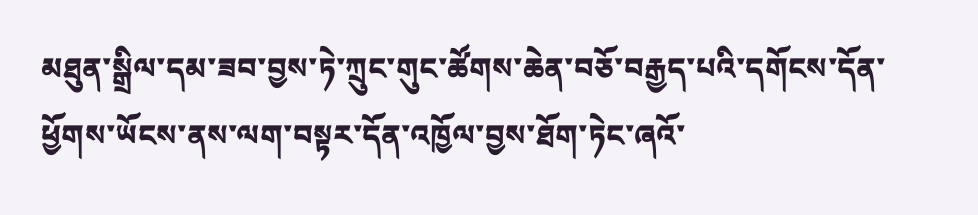མཐུན་སྒྲིལ་དམ་ཟབ་བྱས་ཏེ་ཀྲུང་གུང་ཚོགས་ཆེན་བཅོ་བརྒྱད་པའི་དགོངས་དོན་ཕྱོགས་ཡོངས་ནས་ལག་བསྟར་དོན་འཁྱོལ་བྱས་ཐོག་ཏེང་ཞའོ་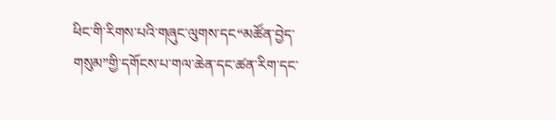ཕིང་གི་རིགས་པའི་གཞུང་ལུགས་དང“མཚོན་བྱེད་གསུམ”གྱི་དགོངས་པ་གལ་ཆེན་དང་ཚན་རིག་དང་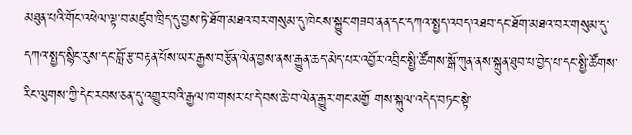མཐུན་པའི་གོང་འཕེལ་ལྟ་བ་མཛུབ་ཁྲིད་དུ་བྱས་ཏེ་ཐོག་མཐའ་བར་གསུམ་དུ་ཁེངས་སྐྱུང་གཟབ་ནན་དང་དཀའ་སྤྱད་འབད་འཐབ་དང་ཐོག་མཐའ་བར་གསུམ་དུ་དཀའ་སྤྱད་སྙིང་རུས་དང་བློ་རྩ་བརྟན་པོས་ཡར་རྒྱས་བརྩོན་ལེན་བྱས་ནས་རྒྱུན་ཆད་མེད་པར་འབྱོར་འབྲིང་སྤྱི་ཚོགས་སྒོ་ཀུན་ནས་སྐྲུན་ཐུབ་པ་བྱེད་པ་དང་སྤྱི་ཚོགས་རིང་ལུགས་ཀྱི་དེང་རབས་ཅན་དུ་འགྱུར་བའི་རྒྱལ་ཁ་གསར་པ་དེ་བས་ཆེ་བ་ལེན་རྒྱུར་གང་མགྱོ གས་སྐུལ་འདེད་བཏང་སྟེ་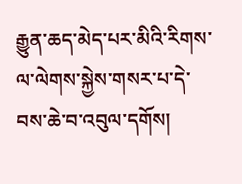རྒྱུན་ཆད་མེད་པར་མིའི་རིགས་ལ་ལེགས་སྐྱེས་གསར་པ་དེ་བས་ཆེ་བ་འབུལ་དགོས།